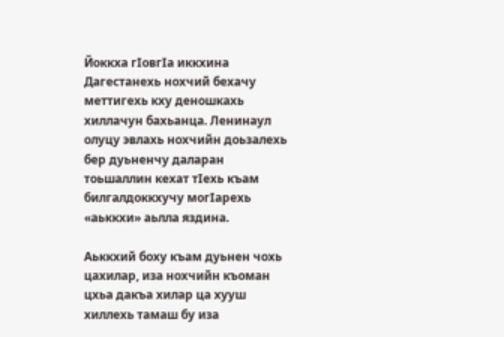Йоккха гIовгIа иккхина Дагестанехь нохчий бехачу меттигехь кху деношкахь хиллачун бахьанца. Ленинаул олуцу эвлахь нохчийн доьзалехь бер дуьненчу даларан тоьшаллин кехат тIехь къам билгалдоккхучу могIарехь «аьккхи» аьлла яздина.

Аьккхий боху къам дуьнен чохь цахилар, иза нохчийн къоман цхьа дакъа хилар ца хууш хиллехь тамаш бу иза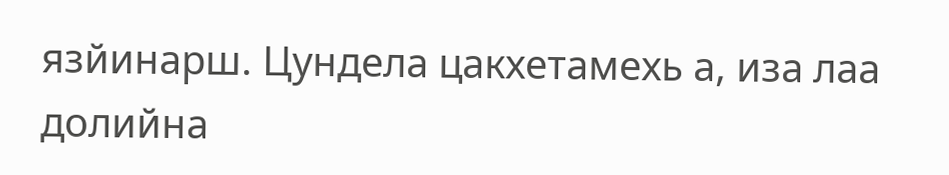язйинарш. Цундела цакхетамехь а, иза лаа долийна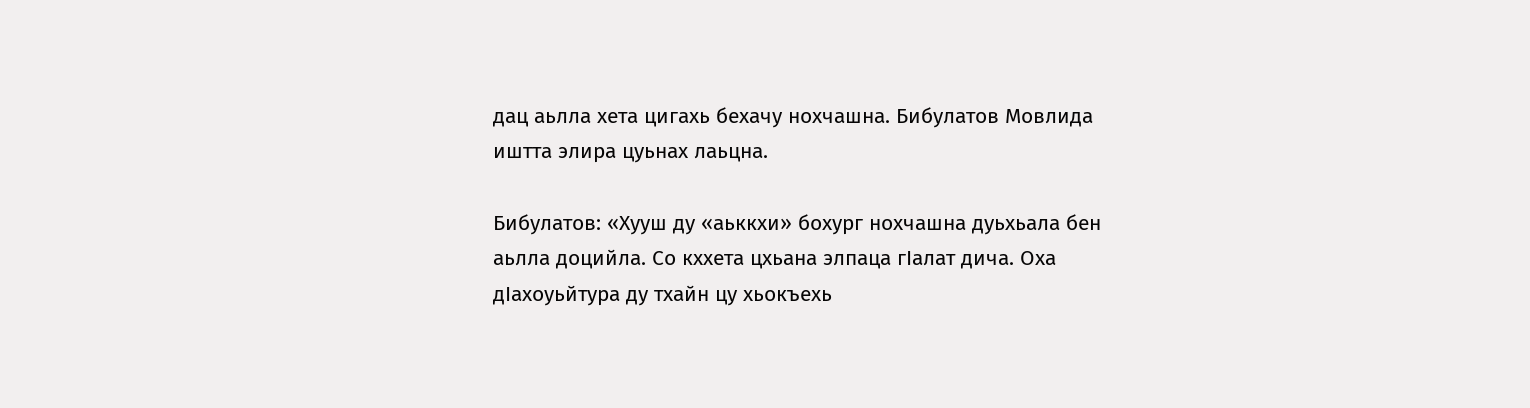дац аьлла хета цигахь бехачу нохчашна. Бибулатов Мовлида иштта элира цуьнах лаьцна.

Бибулатов: «Хууш ду «аьккхи» бохург нохчашна дуьхьала бен аьлла доцийла. Со кххета цхьана элпаца гIалат дича. Оха дIахоуьйтура ду тхайн цу хьокъехь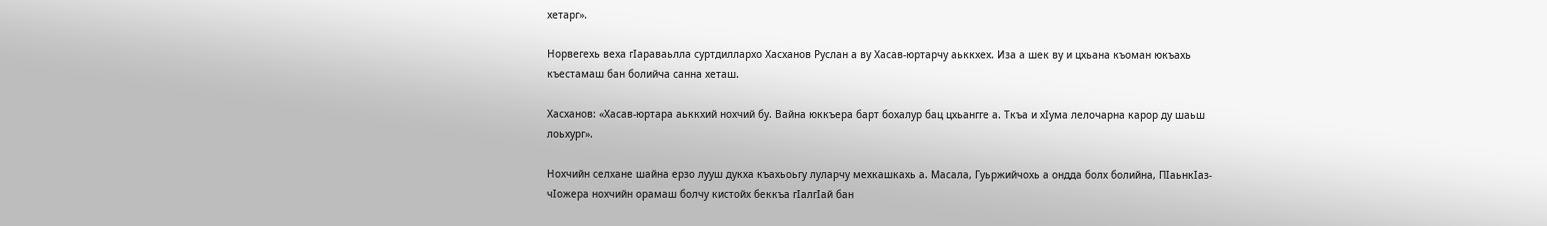хетарг».

Норвегехь веха гIараваьлла суртдиллархо Хасханов Руслан а ву Хасав-юртарчу аьккхех. Иза а шек ву и цхьана къоман юкъахь къестамаш бан болийча санна хеташ.

Хасханов: «Хасав-юртара аьккхий нохчий бу. Вайна юккъера барт бохалур бац цхьангге а. Ткъа и хIума лелочарна карор ду шаьш лоьхург».

Нохчийн селхане шайна ерзо лууш дукха къахьоьгу луларчу мехкашкахь а. Масала, Гуьржийчохь а ондда болх болийна, ПIаьнкIаз-чIожера нохчийн орамаш болчу кистойх беккъа гIалгIай бан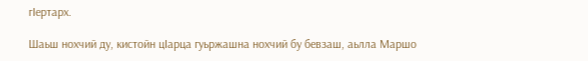гIертарх.

Шаьш нохчий ду, кистойн цIарца гуьржашна нохчий бу бевзаш, аьлла Маршо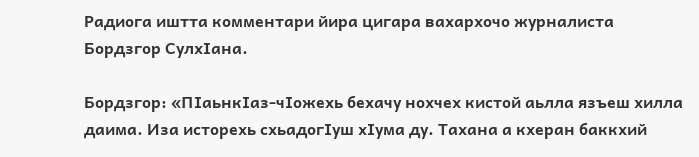Радиога иштта комментари йира цигара вахархочо журналиста Бордзгор СулхIана.

Бордзгор: «ПIаьнкIаз-чIожехь бехачу нохчех кистой аьлла язъеш хилла даима. Иза исторехь схьадогIуш хIума ду. Тахана а кхеран баккхий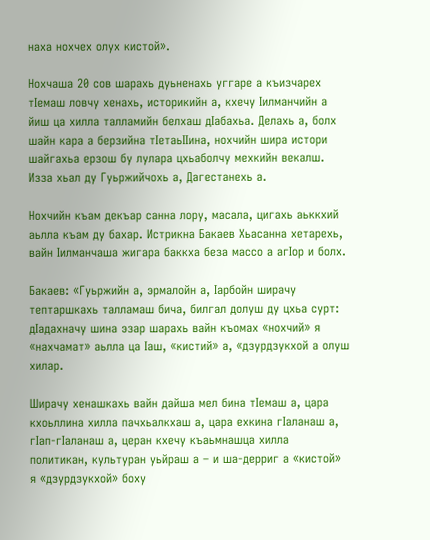наха нохчех олух кистой».

Нохчаша 20 сов шарахь дуьненахь уггаре а къизчарех тIемаш ловчу хенахь, историкийн а, кхечу Iилманчийн а йиш ца хилла талламийн белхаш дIабахьа. Делахь а, болх шайн кара а берзийна тIетаьIIина, нохчийн шира истори шайгахьа ерзош бу лулара цхьаболчу мехкийн векалш. Изза хьал ду Гуьржийчохь а, Дагестанехь а.

Нохчийн къам декъар санна лору, масала, цигахь аьккхий аьлла къам ду бахар. Истрикна Бакаев Хьасанна хетарехь, вайн Iилманчаша жигара баккха беза массо а агIор и болх.

Бакаев: «Гуьржийн а, эрмалойн а, Iарбойн ширачу тептаршкахь талламаш бича, билгал долуш ду цхьа сурт: дIадахначу шина эзар шарахь вайн къомах «нохчий» я «нахчамат» аьлла ца Iаш, «кистий» а, «дзурдзукхой а олуш хилар.

Ширачу хенашкахь вайн дайша мел бина тIемаш а, цара кхоьллина хилла пачхьалкхаш а, цара ехкина гIаланаш а, гIап-гIаланаш а, церан кхечу къаьмнашца хилла политикан, культуран уьйраш а – и ша-дерриг а «кистой» я «дзурдзукхой» боху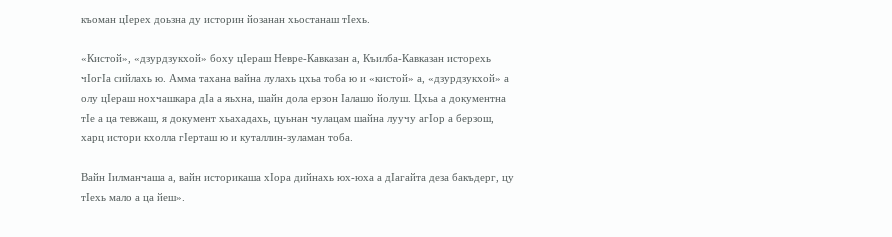къоман цIерех доьзна ду историн йозанан хьостанаш тIехь.

«Кистой», «дзурдзукхой» боху цIераш Невре-Кавказан а, Къилба-Кавказан исторехь чIогIа сийлахь ю. Амма тахана вайна лулахь цхьа тоба ю и «кистой» а, «дзурдзукхой» а олу цIераш нохчашкара дIа а яьхна, шайн дола ерзон Iалашо йолуш. Цхьа а документна тIе а ца тевжаш, я документ хьахадахь, цуьнан чулацам шайна луучу агIор а берзош, харц истори кхолла гIерташ ю и куталлин-зуламан тоба.

Вайн Iилманчаша а, вайн историкаша хIора дийнахь юх-юха а дIагайта деза бакъдерг, цу тIехь мало а ца йеш».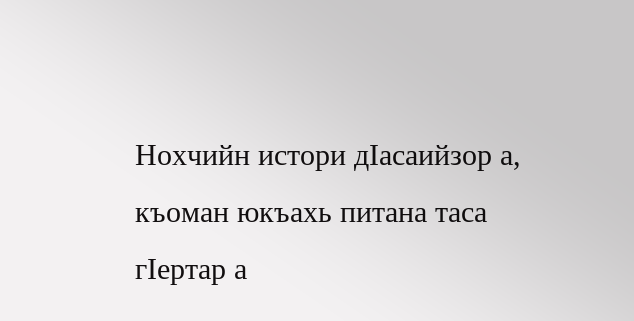Нохчийн истори дIасаийзор а, къоман юкъахь питана таса гIертар а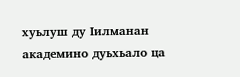хуьлуш ду Iилманан академино дуьхьало ца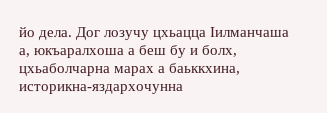йо дела. Дог лозучу цхьацца Iилманчаша а, юкъаралхоша а беш бу и болх, цхьаболчарна марах а баьккхина, историкна-яздархочунна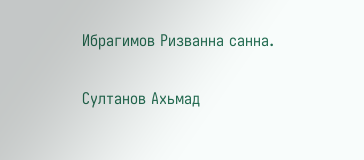Ибрагимов Ризванна санна.

Султанов Ахьмад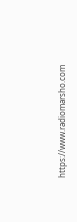https://www.radiomarsho.com